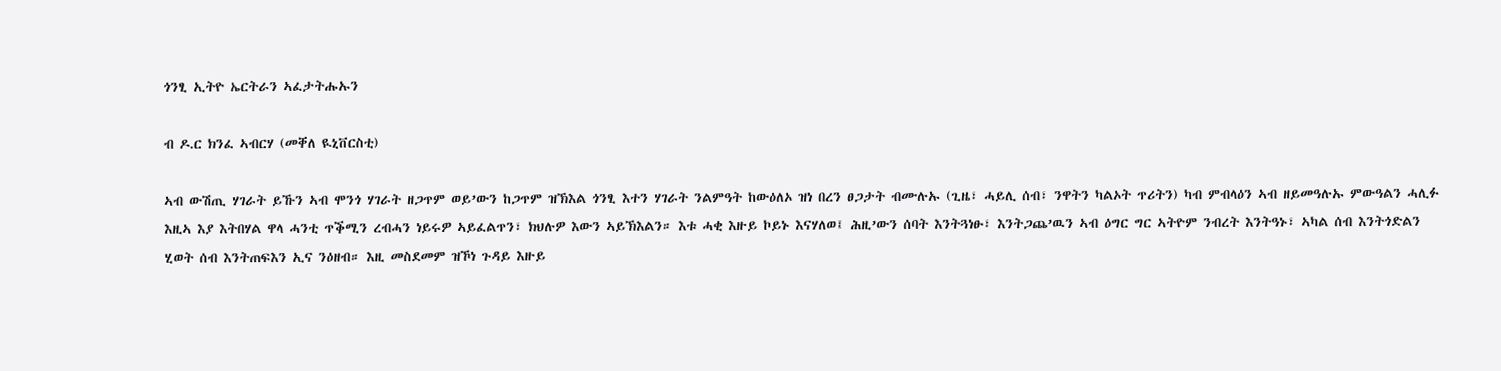ጎንፂ ኢትዮ ኤርትራን ኣፈታትሑኡን

ብ ዶ.ር ክንፈ ኣብርሃ (መቐለ ዪኒቨርስቲ)

ኣብ ውሽጢ ሃገራት ይኹን ኣብ ሞንጎ ሃገራት ዘጋጥም ወይ’ውን ከጋጥም ዝኽእል ጎንፂ እተን ሃገራት ንልምዓት ከውዕለኦ ዝነ በረን ፀጋታት ብሙሉኡ (ጊዜ፣ ሓይሊ ሰብ፣ ንዋትን ካልኦት ጥሪትን) ካብ ምብላዕን ኣብ ዘይመዓሉኡ ምውዓልን ሓሊፉ እዚኣ እያ እትበሃል ዋላ ሓንቲ ጥቕሚን ረብሓን ነይሩዎ ኣይፈልጥን፣ ክህሉዎ እውን ኣይኽእልን። እቱ ሓቂ እዙይ ኮይኑ እናሃለወ፤ ሕዚ’ውን ሰባት እንትጓነፁ፣ እንትጋጨ’ዉን ኣብ ዕግር ግር ኣትዮም ንብረት እንትዓኑ፣ ኣካል ሰብ እንትጎድልን ሂወት ሰብ እንትጠፍእን ኢና ንዕዘብ። እዚ መስደመም ዝኾነ ጉዳይ እዙይ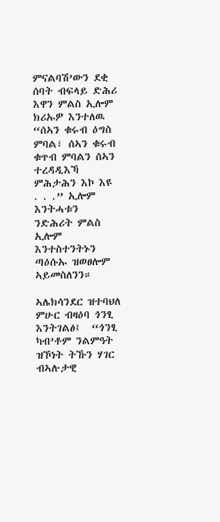ምናልባሽ’ውን ደቂ ሰባት ብፍላይ ድሕሪ እዋን ምልስ ኢሎም ክሪኡዎ እንተለዉ “ሰኣን ቁሩብ ዕግስ ምባል፣ ሰኣን ቁሩብ ቁጥብ ምባልን ሰኣን ተረዳዲእኻ ምሕታሕን እኮ እዩ . . .” ኢሎም እንትሓቱን ንድሕሪት ምልስ ኢሎም እንተስተንትኑን ጣዕሱኡ ዝወፀሎም ኣይመስለንን።

ኣሌክሳንደር ዝተባህለ ምሁር ብዛዕባ ጎንፂ እንትገልፅ፤  “ጎንፂ ካብ’ቶም ንልምዓት ዝኾነት ትኹን ሃገር ብኣሉታዊ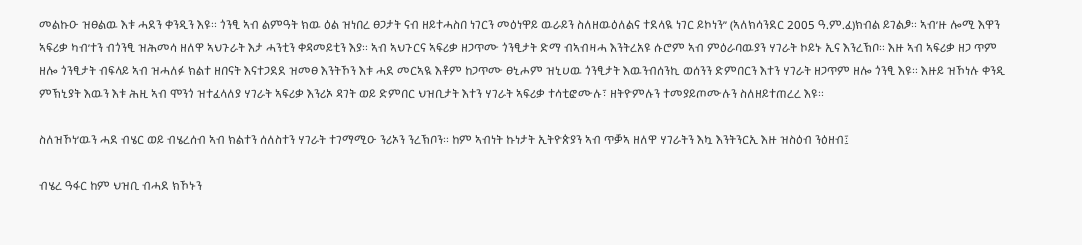መልኩዑ ዝፀልዉ እቱ ሓደን ቀንዲን እዩ። ጎንፂ ኣብ ልምዓት ክዉ ዕል ዝነበረ ፀጋታት ናብ ዘይተሓስበ ነገርን መዕነዋይ ዉራይን ስለዘዉዕለልና ተደላዪ ነገር ይኮነን” (ኣለክሳንደር 2005 ዓ.ም.ፈ)ክብል ይገልፆ። ኣብ’ዙ ሎሚ እዋን ኣፍሪቃ ካብ’ተን ብጎንፂ ዝሕመሳ ዘለዋ ኣህጉራት እታ ሓንቲን ቀዳመይቲን እያ። ኣብ ኣህጉርና ኣፍሪቃ ዘጋጥሙ ጎንፂታት ድማ ብኣብዛሓ እንትረአዩ ሱሮም ኣብ ምዕራባዉያን ሃገራት ኮይኑ ኢና እንረኽቦ። እዙ ኣብ ኣፍሪቃ ዘጋ ጥም ዘሎ ጎንፂታት ብፍላይ ኣብ ዝሓለፉ ክልተ ዘበናት እናተጋደደ ዝመፀ እንትኾን እቱ ሓደ መርኣዪ እቶም ከጋጥሙ ፀኒሖም ዝኒሀዉ ጎንፂታት እዉንብሰንኪ ወሰንን ድምበርን እተን ሃገራት ዘጋጥም ዘሎ ጎንፂ እዩ። እዙይ ዝኾነሉ ቀንዲ ምኽኒያት እዉን እቱ ሕዚ ኣብ ሞንጎ ዝተፈላለያ ሃገራት ኣፍሪቃ እንሪኦ ዳገት ወይ ድምበር ህዝቢታት እተን ሃገራት ኣፍሪቃ ተሳቲፎሙሉ፣ ዘትዮምሉን ተመያይጦሙሉን ስለዘይተጠረረ እዩ።

ስለዝኾነ’ዉን ሓደ ብሄር ወይ ብሄረሰብ ኣብ ክልተን ሰለስተን ሃገራት ተገማሚዑ ንሪኦን ንረኽቦን። ከም ኣብነት ኩነታት ኢትዮጵያን ኣብ ጥቓኣ ዘለዋ ሃገራትን እኳ እንትንርኢ እዙ ዝስዕብ ንዕዘብ፤

ብሄረ ዓፋር ከም ህዝቢ ብሓደ ክኾኑን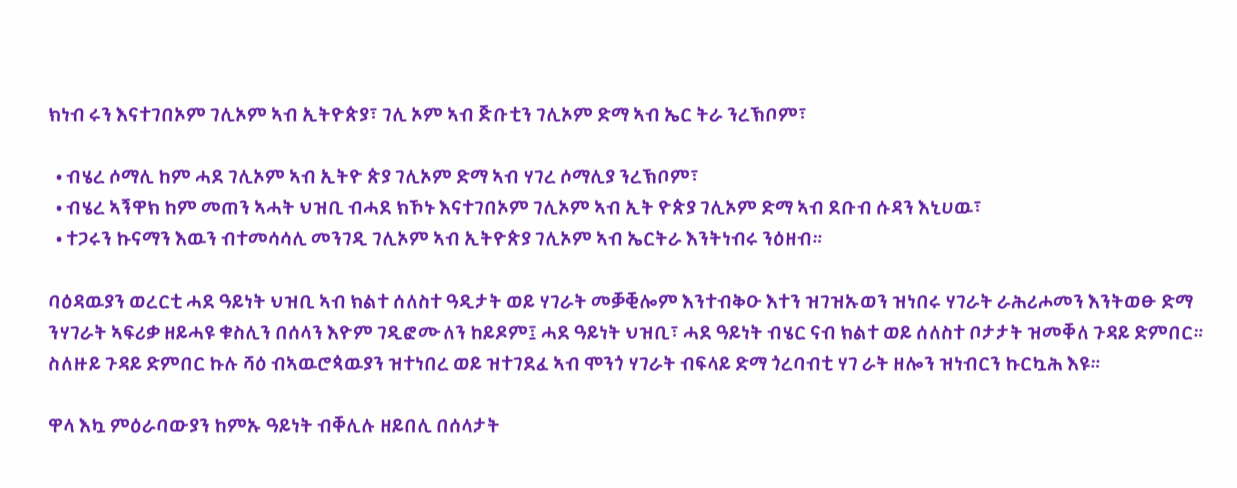ክነብ ሩን እናተገበኦም ገሊኦም ኣብ ኢትዮጵያ፣ ገሊ ኦም ኣብ ጅቡቲን ገሊኦም ድማ ኣብ ኤር ትራ ንረኽቦም፣

  • ብሄረ ሶማሊ ከም ሓደ ገሊኦም ኣብ ኢትዮ ጵያ ገሊኦም ድማ ኣብ ሃገረ ሶማሊያ ንረኽቦም፣
  • ብሄረ ኣኝዋክ ከም መጠን ኣሓት ህዝቢ ብሓደ ክኾኑ እናተገበኦም ገሊኦም ኣብ ኢት ዮጵያ ገሊኦም ድማ ኣብ ደቡብ ሱዳን እኒሀዉ፣
  • ተጋሩን ኩናማን እዉን ብተመሳሳሊ መንገዲ ገሊኦም ኣብ ኢትዮጵያ ገሊኦም ኣብ ኤርትራ እንትነብሩ ንዕዘብ።

ባዕዳዉያን ወረርቲ ሓደ ዓይነት ህዝቢ ኣብ ክልተ ሰለስተ ዓዲታት ወይ ሃገራት መቓቒሎም እንተብቅዑ እተን ዝገዝኡወን ዝነበሩ ሃገራት ራሕሪሖመን እንትወፁ ድማ ንሃገራት ኣፍሪቃ ዘይሓዩ ቁስሊን በሰላን እዮም ገዲፎሙለን ከይዶም፤ ሓደ ዓይነት ህዝቢ፣ ሓደ ዓይነት ብሄር ናብ ክልተ ወይ ሰለስተ ቦታታት ዝመቐለ ጉዳይ ድምበር። ስለዙይ ጉዳይ ድምበር ኩሉ ሻዕ ብኣዉሮጳዉያን ዝተነበረ ወይ ዝተገደፈ ኣብ ሞንጎ ሃገራት ብፍላይ ድማ ጎረባብቲ ሃገ ራት ዘሎን ዝነብርን ኩርኳሕ እዩ።

ዋላ እኳ ምዕራባውያን ከምኡ ዓይነት ብቐሊሉ ዘይበሊ በሰላታት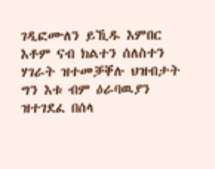ገዲፎሙለን ይኺዱ እምበር እቶም ናብ ክልተን ሰለስተን ሃገራት ዝተመቓቐሉ ህዝብታት ግን እቱ ብም ዕራባዉያን ዝተገደፈ በሰላ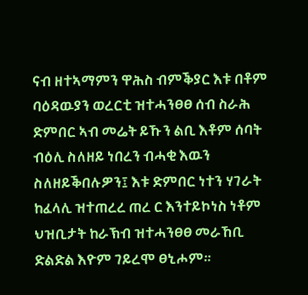ናብ ዘተኣማምን ዋሕስ ብምቕያር እቱ በቶም ባዕዳዉያን ወረርቲ ዝተሓንፀፀ ሰብ ስራሕ ድምበር ኣብ መሬት ይኹን ልቢ እቶም ሰባት ብዕሊ ስለዘይ ነበረን ብሓቂ እዉን ስለዘይቕበሉዎን፤ እቱ ድምበር ነተን ሃገራት ከፈላሊ ዝተጠረረ ጠረ ር እንተይኮነስ ነቶም ህዝቢታት ከራኽብ ዝተሓንፀፀ መራኸቢ ድልድል እዮም ገይረሞ ፀኒሖም።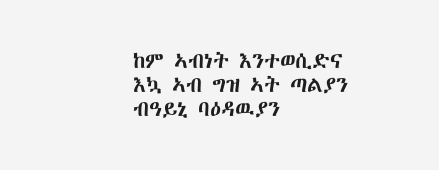ከም ኣብነት እንተወሲድና እኳ ኣብ ግዝ ኣት ጣልያን ብዓይኒ ባዕዳዉያን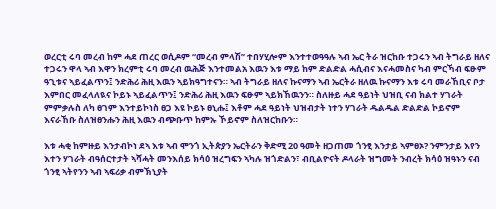ወረርቲ ሩባ መረብ ከም ሓደ ጠረር ወሲዶም “መረብ ምላሽ” ተበሃሂሎም እንተተወዓዓሉ ኣብ ኤር ትራ ዝርከቡ ተጋሩን ኣብ ትግራይ ዘለና ተጋሩን ዋላ ኣብ እዋን ክረምቲ ሩባ መረብ ዉሕጅ እንተመልአ እዉን እቱ ማይ ከም ድልድል ሓሲብና እናሓመስና ካብ ምርኻብ ፍፁም ዓጊቱና ኣይፈልጥን፤ ንድሕሪ ሕዚ እዉን ኣይክዓግተናን። ኣብ ትግራይ ዘለና ኩናማን ኣብ ኤርትራ ዘለዉ ኩናማን እቱ ሩባ መራኸቢና ቦታ እምበር መፈላለዪና ኮይኑ ኣይፈልጥን፤ ንድሕሪ ሕዚ እዉን ፍፁም ኣይክኸዉንን። ስለዙይ ሓደ ዓይነት ህዝቢ ናብ ክልተ ሃገራት ምምቃሉስ ለካ ፀገም እንተይኮነስ ፀጋ እዩ ኮይኑ ፀኒሑ፤ እቶም ሓደ ዓይነት ህዝብታት ነተን ሃገራት ዱልዱል ድልድል ኮይኖም እናራኸቡ ስለዝፀንሑን ሕዚ እዉን ብጭቡጥ ከምኡ ኾይኖም ስለዝርከቡን።

እቱ ሓቂ ከምዙይ እንታብኮነ ደኣ እቱ ኣብ ሞንጎ ኢትጵያን ኤርትራን ቅድሚ 20 ዓመት ዘጋጠመ ጎንፂ እንታይ ኣምፀኦ? ንምንታይ እየን እተን ሃገራት ብዓሰርተታት ኣሻሓት መንእሰይ ክሳዕ ዝረግፍን ኣካሉ ዝጎድልን፣ ብቢልዮናት ዶላራት ዝግመት ንብረት ክሳዕ ዝዓኑን ናብ ጎንፂ ኣትየንን ኣብ ኣፍሪቃ ብምኽኒያት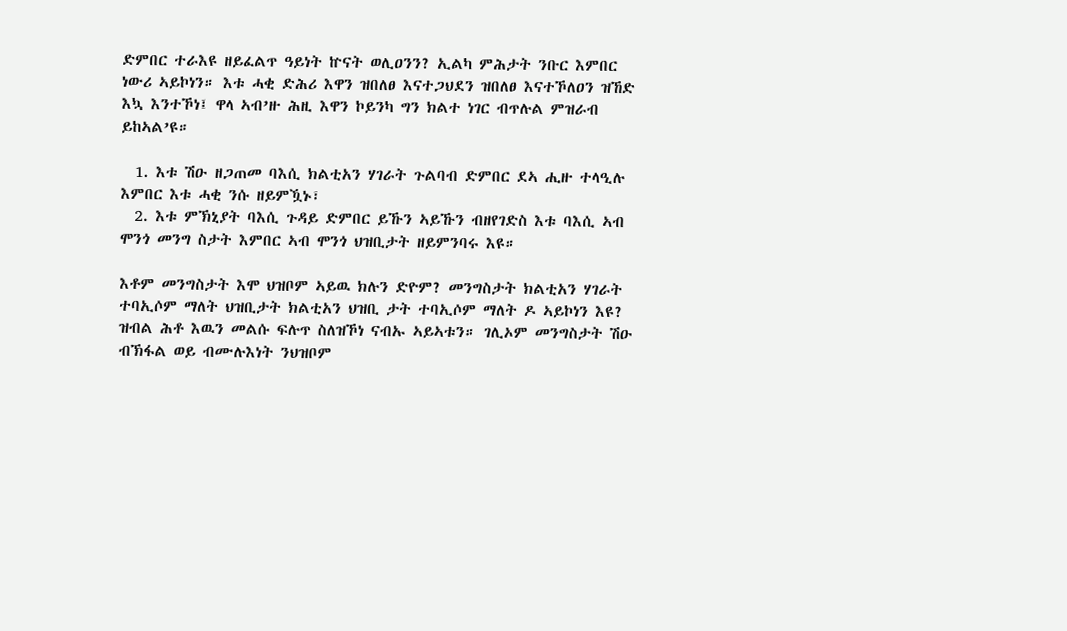ድምበር ተራእዩ ዘይፈልጥ ዓይነት ኵናት ወሊዐንን? ኢልካ ምሕታት ንቡር እምበር ነውሪ ኣይኮነን። እቱ ሓቂ ድሕሪ እዋን ዝበለፀ እናተጋህደን ዝበለፀ እናተኾለዐን ዝኸድ እኳ እንተኾነ፤ ዋላ ኣብ’ዙ ሕዚ እዋን ኮይንካ ግን ክልተ ነገር ብጥሉል ምዝራብ ይከኣል’ዩ።

  1. እቱ ሽዑ ዘጋጠመ ባእሲ ክልቲአን ሃገራት ጉልባብ ድምበር ደኣ ሒዙ ተላዒሉ እምበር እቱ ሓቂ ንሱ ዘይምዃኑ፣
  2. እቱ ምኽኒያት ባእሲ ጉዳይ ድምበር ይኹን ኣይኹን ብዘየገድስ እቱ ባእሲ ኣብ ሞንጎ መንግ ስታት እምበር ኣብ ሞንጎ ህዝቢታት ዘይምንባሩ እዩ።

እቶም መንግስታት እሞ ህዝቦም ኣይዉ ክሉን ድዮም? መንግስታት ክልቲአን ሃገራት ተባኢሶም ማለት ህዝቢታት ክልቲአን ህዝቢ ታት ተባኢሶም ማለት ዶ ኣይኮነን እዩ? ዝብል ሕቶ እዉን መልሱ ፍሉጥ ስለዝኾነ ናብኡ ኣይኣቱን። ገሊኦም መንግስታት ሽዑ ብኽፋል ወይ ብሙሉእነት ንህዝቦም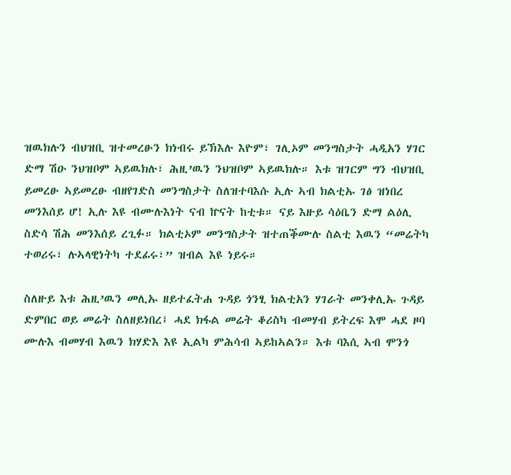ዝዉክሉን ብህዝቢ ዝተመረፁን ክነብሩ ይኽእሉ እዮም፣ ገሊኦም መንግስታት ሓዲአን ሃገር ድማ ሽዑ ንህዝቦም ኣይዉክሉ፣ ሕዚ’ዉን ንህዝቦም ኣይዉክሉ። እቱ ዝገርም ግን ብህዝቢ ይመረፁ ኣይመረፁ ብዘየገድስ መንግስታት ስለዝተባእሱ ኢሉ ኣብ ክልቲኡ ገፅ ዝነበረ መንእሰይ ሆ! ኢሉ እዩ ብሙሉእነት ናብ ኵናት ከቲቱ። ናይ እዙይ ሳዕቤን ድማ ልዕሊ ስድሳ ሽሕ መንእሰይ ረጊፉ። ክልቲኦም መንግስታት ዝተጠቕሙሉ ስልቲ እዉን “መሬትካ ተወሪሩ፣ ሉኣላዊነትካ ተደፊሩ፣” ዝብል እዩ ነይሩ።

ስለዙይ እቱ ሕዚ’ዉን መሊኡ ዘይተፈትሐ ጉዳይ ጎንፂ ክልቲአን ሃገራት መንቀሊኡ ጉዳይ ድምበር ወይ መሬት ስለዘይነበረ፤ ሓደ ክፋል መሬት ቆሪስካ ብመሃብ ይትረፍ እሞ ሓደ ዞባ ሙሉእ ብመሃብ እዉን ክሃድእ እዩ ኢልካ ምሕሳብ ኣይከኣልን። እቱ ባእሲ ኣብ ሞንጎ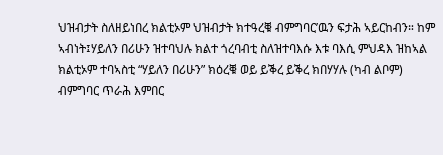ህዝብታት ስለዘይነበረ ክልቲኦም ህዝብታት ክተዓረቑ ብምግባር’ዉን ፍታሕ ኣይርከብን። ከም ኣብነት፤ሃይለን በሪሁን ዝተባህሉ ክልተ ጎረባብቲ ስለዝተባእሱ እቱ ባእሲ ምህዳእ ዝከኣል ክልቲኦም ተባኣስቲ “ሃይለን በሪሁን” ክዕረቑ ወይ ይቕረ ይቕረ ክበሃሃሉ (ካብ ልቦም) ብምግባር ጥራሕ እምበር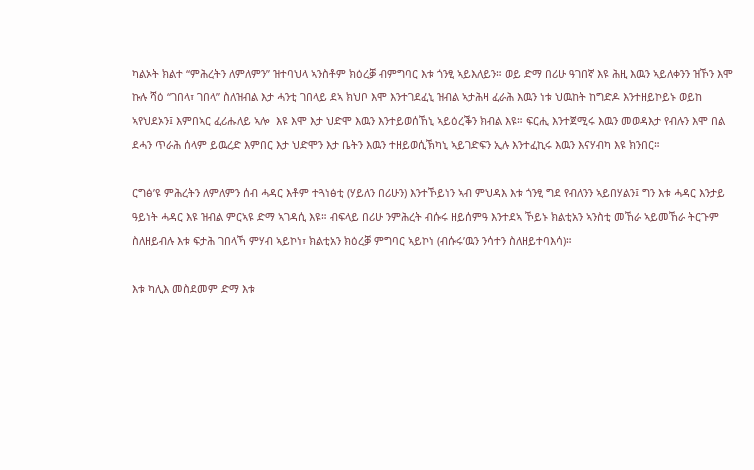ካልኦት ክልተ “ምሕረትን ለምለምን” ዝተባህላ ኣንስቶም ክዕረቓ ብምግባር እቱ ጎንፂ ኣይእለይን። ወይ ድማ በሪሁ ዓገበኛ እዩ ሕዚ እዉን ኣይለቀንን ዝኾን እሞ ኩሉ ሻዕ “ገበላ፣ ገበላ” ስለዝብል እታ ሓንቲ ገበላይ ደኣ ክህቦ እሞ እንተገደፈኒ ዝብል ኣታሕዛ ፈራሕ እዉን ነቱ ህዉከት ከግድዶ እንተዘይኮይኑ ወይከ ኣየህደኦን፤ እምበኣር ፈሪሑለይ ኣሎ  እዩ እሞ እታ ህድሞ እዉን እንተይወሰኸኒ ኣይዕረቕን ክብል እዩ። ፍርሒ እንተጀሚሩ እዉን መወዳእታ የብሉን እሞ በል ደሓን ጥራሕ ሰላም ይዉረድ እምበር እታ ህድሞን እታ ቤትን እዉን ተዘይወሲኽካኒ ኣይገድፍን ኢሉ እንተፈኪሩ እዉን እናሃብካ እዩ ክንበር።

ርግፅ’ዩ ምሕረትን ለምለምን ሰብ ሓዳር እቶም ተጓነፅቲ (ሃይለን በሪሁን) እንተኾይነን ኣብ ምህዳእ እቱ ጎንፂ ግደ የብለንን ኣይበሃልን፤ ግን እቱ ሓዳር እንታይ ዓይነት ሓዳር እዩ ዝብል ምርኣዩ ድማ ኣገዳሲ እዩ። ብፍላይ በሪሁ ንምሕረት ብሱሩ ዘይሰምዓ እንተደኣ ኾይኑ ክልቲአን ኣንስቲ መኸራ ኣይመኸራ ትርጉም ስለዘይብሉ እቱ ፍታሕ ገበላኻ ምሃብ ኣይኮነ፣ ክልቲአን ክዕረቓ ምግባር ኣይኮነ (ብሱሩ’ዉን ንሳተን ስለዘይተባእሳ)።

እቱ ካሊእ መስደመም ድማ እቱ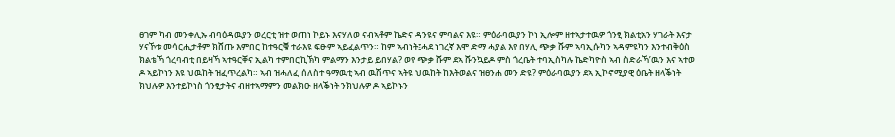ፀገም ካብ መንቀሊኡ ብባዕዳዉያን ወረርቲ ዝተ ወጠነ ኮይኑ እናሃለወ ናብኣቶም ኬድና ዳንዩና ምባልና እዩ። ምዕራባዉያን ኮነ ኢሎም ዘተኣታተዉዎ ጎንፂ ክልቲአን ሃገራት እናታ ሃናኾቱ መሳርሒታቶም ክሸጡ እምበር ከተዓርቑ ተራእዩ ፍፁም ኣይፈልጥን። ከም ኣብነት፤ሓደ ነገረኛ እሞ ድማ ሓያል እየ በሃሊ ጭቃ ሹም ኣባኢሱካን ኣዳምዩካን እንተብቅዕስ ክልቴኻ ጎረባብቲ በይዛኻ ኣተዓርቐና ኢልካ ተምበርኪኽካ ምልማን እንታይ ይበሃል? ወየ ጭቃ ሹም ደኣ ሹንኳይዶ ምስ ጎረቤት ተባኢስካሉ ኬድካዮስ ኣብ ስድራኻ’ዉን እና ኣተወ ዶ ኣይኮነን እዩ ህዉከት ዝፈጥረልካ። ኣብ ዝሓለፈ ሰለስተ ዓማዉቲ ኣብ ዉሽጥና ኣትዩ ህዉከት ከእትወልና ዝፀንሐ መን ድዩ? ምዕራባዉያን ደኣ ኢኮኖሚያዊ ዕቤት ዘላቕነት ክህሉዎ እንተይኮነስ ጎንፂታትና ብዘተኣማምን መልክዑ ዘላቕነት ንክህሉዎ ዶ ኣይኮኑን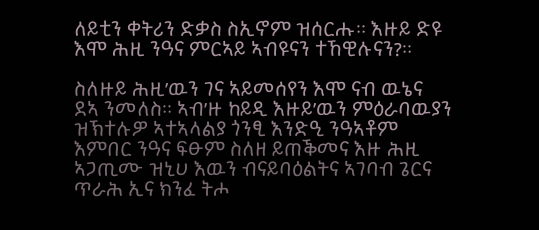ለይቲን ቀትሪን ድቃስ ስኢኖም ዝሰርሑ። እዙይ ድዩ እሞ ሕዚ ንዓና ምርኣይ ኣብዩናን ተኸዊሉናን?።

ስለዙይ ሕዚ’ዉን ገና ኣይመሰየን እሞ ናብ ዉኔና ደኣ ንመለስ። ኣብ’ዙ ከይዲ እዙይ’ዉን ምዕራባዉያን ዝኽተሉዎ ኣተኣላልያ ጎንፂ እንድዒ ንዓኣቶም እምበር ንዓና ፍፁም ስለዘ ይጠቕመና እዙ ሕዚ ኣጋጢሙ ዝኒሀ እዉን ብናይባዕልትና ኣገባብ ጌርና ጥራሕ ኢና ክንፈ ትሖ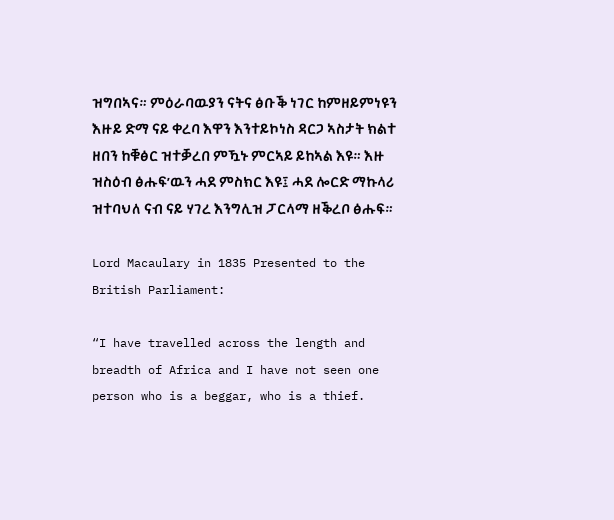ዝግበኣና። ምዕራባዉያን ናትና ፅቡቕ ነገር ከምዘይምነዩን እዙይ ድማ ናይ ቀረባ እዋን እንተይኮነስ ዳርጋ ኣስታት ክልተ ዘበን ከቑፅር ዝተቓረበ ምዃኑ ምርኣይ ይከኣል እዩ። እዙ ዝስዕብ ፅሑፍ’ዉን ሓደ ምስክር እዩ፤ ሓደ ሎርድ ማኩላሪ ዝተባህለ ናብ ናይ ሃገረ እንግሊዝ ፓርላማ ዘቕረቦ ፅሑፍ።

Lord Macaulary in 1835 Presented to the British Parliament:

“I have travelled across the length and breadth of Africa and I have not seen one person who is a beggar, who is a thief.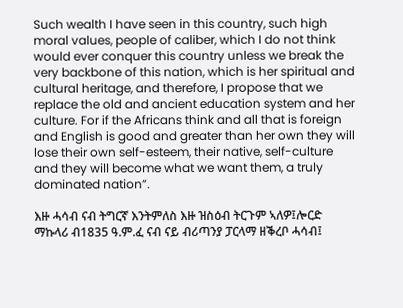Such wealth I have seen in this country, such high moral values, people of caliber, which I do not think would ever conquer this country unless we break the very backbone of this nation, which is her spiritual and cultural heritage, and therefore, I propose that we replace the old and ancient education system and her culture. For if the Africans think and all that is foreign and English is good and greater than her own they will lose their own self-esteem, their native, self-culture and they will become what we want them, a truly dominated nation”.

እዙ ሓሳብ ናብ ትግርኛ እንትምለስ እዙ ዝስዕብ ትርጉም ኣለዎ፤ሎርድ ማኩላሪ ብ1835 ዓ.ም.ፈ ናብ ናይ ብሪጣንያ ፓርላማ ዘቕረቦ ሓሳብ፤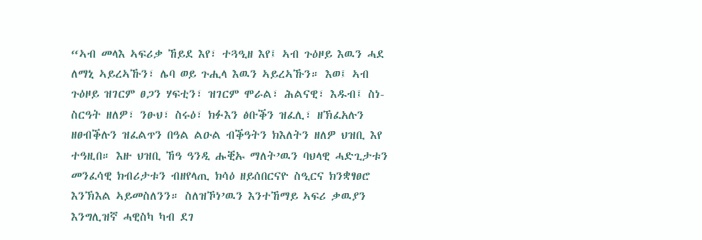“ኣብ መላእ ኣፍሪቃ ኸይደ እየ፣ ተጓዒዘ እየ፤ ኣብ ጉዕዞይ እዉን ሓደ ለማኒ ኣይረኣኹን፣ ሌባ ወይ ጉሒላ እዉን ኣይረኣኹን። እወ፤ ኣብ ጉዕዞይ ዝገርም ፀጋን ሃፍቲን፣ ዝገርም ሞራል፣ ሕልናዊ፣ እዱብ፤ ስነ-ስርዓት ዘለዎ፣ ንፁህ፣ ስሩዕ፣ ክፉእን ፅቡቕን ዝፈሊ፣ ዘኽፈአሉን ዘፀብቕሉን ዝፈልጥን በዓል ልዑል ብቕዓትን ክእለትን ዘለዎ ህዝቢ እየ ተዓዚበ። እዙ ህዝቢ ኸዓ ዓንዲ ሑቒኡ ማለት’ዉን ባህላዊ ሓድጊታቱን መንፈሳዊ ክብሪታቱን ብዘየላጢ ክሳዕ ዘይሰበርናዮ ስዒርና ክንቋፃፀሮ እንኽእል ኣይመስለንን። ስለዝኾነ’ዉን እንተኸማይ ኣፍሪ ቃዉያን እንግሊዝኛ ሓዊስካ ካብ ደገ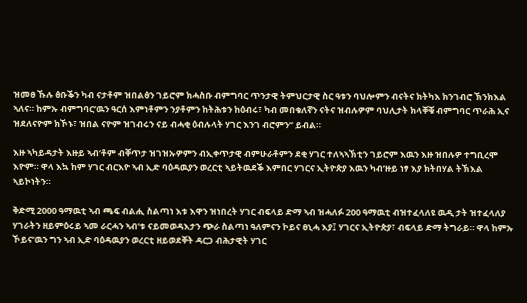ዝመፀ ኹሉ ፅቡቕን ካብ ናታቶም ዝበልፅን ገይሮም ክሓስቡ ብምግባር ጥንታዊ ትምህርታዊ ስር ዓቱን ባህሎምን ብናትና ክትካእ ክንገብሮ ኽንክእል ኣለና። ከምኡ ብምግባር’ዉን ዓርሰ እምነቶምን ንያቶምን ከትሕቱን ከዕብሩ፣ ካብ መበቁለኛን ናትና ዝብሉዎም ባህሊታት ክላቐቑ ብምግባር ጥራሕ ኢና ዝደለናዮም ክኾኑ፣ ዝበል ናዮም ዝገብሩን ናይ ብሓቂ ዕብሉላት ሃገር እንገ ብሮምን” ይብል።

እዙ ኣካይዳታት እዙይ ኣብ’ቶም ብቐጥታ ዝገዝኡዎምን ብኢቀጥታዊ ብምሁራቶምን ደቂ ሃገር ተለኣኣኽቲን ገይሮም እዉን እዙ ዝበሉዎ ተግቢረሞ እዮም። ዋላ እኳ ከም ሃገር ብርእዮ ኣብ ኢድ ባዕዳዉያን ወረርቲ ኣይትዉደቕ እምበር ሃገርና ኢትዮጵያ እዉን ካብ’ዙይ ነፃ እያ ክትበሃል ትኽእል ኣይኮነትን።

ቅድሚ 2000 ዓማዉቲ ኣብ ጫፍ ብልሒ ስልጣነ እቱ እዋን ዝነበረት ሃገር ብፍላይ ድማ ኣብ ዝሓለፉ 200 ዓማዉቲ ብዝተፈላለዩ ዉዲ ታት ዝተፈላለያ ሃገራትን ዘይምዕሩይ ኣመ ራርሓን ኣብ’ቱ ናይመወዳእታን ጭራ ስልጣነ ዓለምናን ኮይና ፀኒሓ እያ፤ ሃገርና ኢትዮጵያ፣ ብፍላይ ድማ ትግራይ። ዋላ ከምኡ ኾይና’ዉን ግን ኣብ ኢድ ባዕዳዉያን ወረርቲ ዘይወደቐት ዳርጋ ብሕታዊት ሃገር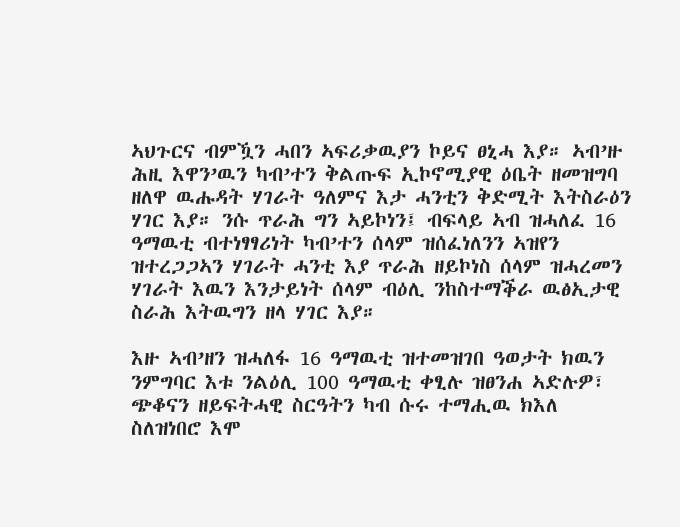ኣህጉርና ብምዃን ሓበን ኣፍሪቃዉያን ኮይና ፀኒሓ እያ። ኣብ’ዙ ሕዚ እዋን’ዉን ካብ’ተን ቅልጡፍ ኢኮኖሚያዊ ዕቤት ዘመዝግባ ዘለዋ ዉሑዳት ሃገራት ዓለምና እታ ሓንቲን ቅድሚት እትስራዕን ሃገር እያ። ንሱ ጥራሕ ግን ኣይኮነን፤ ብፍላይ ኣብ ዝሓለፈ 16 ዓማዉቲ ብተነፃፃሪነት ካብ’ተን ሰላም ዝሰፈነለንን ኣዝየን ዝተረጋጋኣን ሃገራት ሓንቲ እያ ጥራሕ ዘይኮነስ ሰላም ዝሓረመን ሃገራት እዉን እንታይነት ሰላም ብዕሊ ንከስተማቕራ ዉፅኢታዊ ስራሕ እትዉግን ዘላ ሃገር እያ።

እዙ ኣብ’ዘን ዝሓለፋ 16 ዓማዉቲ ዝተመዝገበ ዓወታት ክዉን ንምግባር እቱ ንልዕሊ 100 ዓማዉቲ ቀፂሉ ዝፀንሐ ኣድሉዎ፣ ጭቆናን ዘይፍትሓዊ ስርዓትን ካብ ሱሩ ተማሒዉ ክእለ ስለዝነበሮ እሞ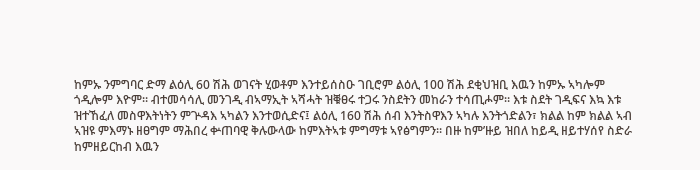ከምኡ ንምግባር ድማ ልዕሊ 60 ሽሕ ወገናት ሂወቶም እንተይሰስዑ ገቢሮም ልዕሊ 100 ሽሕ ደቂህዝቢ እዉን ከምኡ ኣካሎም ጎዲሎም እዮም። ብተመሳሳሊ መንገዲ ብኣማኢት ኣሻሓት ዝቑፀሩ ተጋሩ ንስደትን መከራን ተሳጢሖም። እቱ ስደት ገዲፍና እኳ እቱ ዝተኸፈለ መስዋእትነትን ምጕዳእ ኣካልን እንተወሲድና፤ ልዕሊ 160 ሽሕ ሰብ እንትስዋእን ኣካሉ እንትጎድልን፣ ክልል ከም ክልል ኣብ ኣዝዩ ምእማኑ ዘፀግም ማሕበረ ቍጠባዊ ቅሉውላው ከምእትኣቱ ምግማቱ ኣየፅግምን። በዙ ከም’ዙይ ዝበለ ከይዲ ዘይተሃሰየ ስድራ ከምዘይርከብ እዉን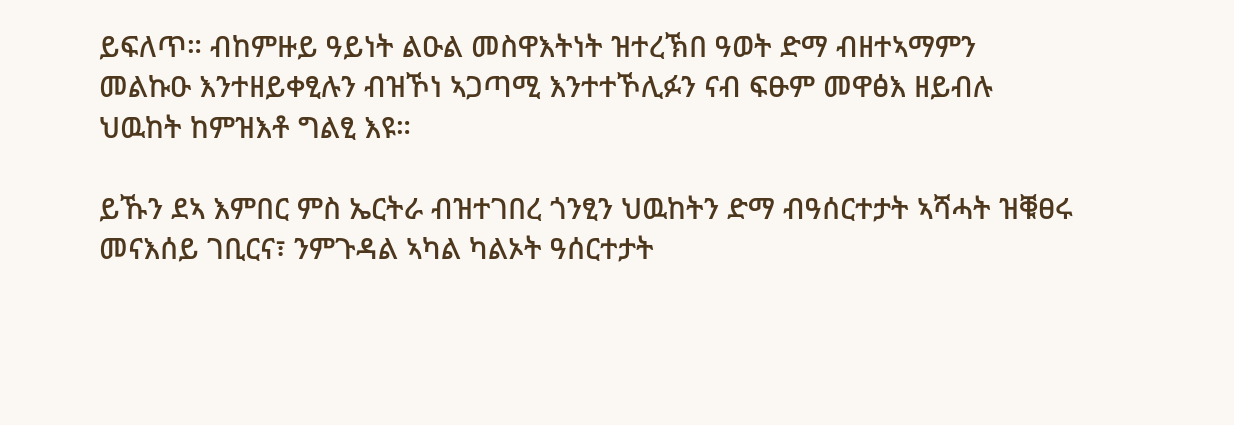ይፍለጥ። ብከምዙይ ዓይነት ልዑል መስዋእትነት ዝተረኽበ ዓወት ድማ ብዘተኣማምን መልኩዑ እንተዘይቀፂሉን ብዝኾነ ኣጋጣሚ እንተተኾሊፉን ናብ ፍፁም መዋፅእ ዘይብሉ ህዉከት ከምዝእቶ ግልፂ እዩ።

ይኹን ደኣ እምበር ምስ ኤርትራ ብዝተገበረ ጎንፂን ህዉከትን ድማ ብዓሰርተታት ኣሻሓት ዝቑፀሩ መናእሰይ ገቢርና፣ ንምጉዳል ኣካል ካልኦት ዓሰርተታት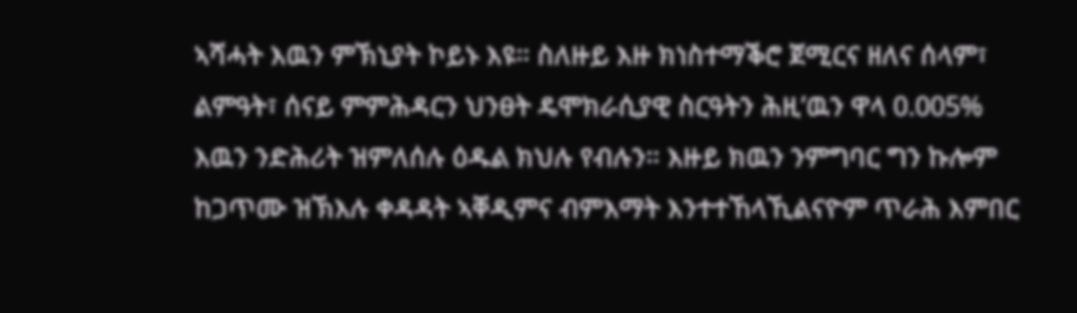ኣሻሓት እዉን ምኽኒያት ኮይኑ እዩ። ስለዙይ እዙ ክነስተማቕሮ ጀሚርና ዘለና ሰላም፣ ልምዓት፣ ሰናይ ምምሕዳርን ህንፀት ዴሞክራሲያዊ ስርዓትን ሕዚ’ዉን ዋላ 0.005% እዉን ንድሕሪት ዝምለሰሉ ዕዱል ክህሉ የብሉን። እዙይ ክዉን ንምግባር ግን ኩሎም ከጋጥሙ ዝኽእሉ ቀዳዳት ኣቐዲምና ብምእማት እንተተኸላኺልናዮም ጥራሕ እምበር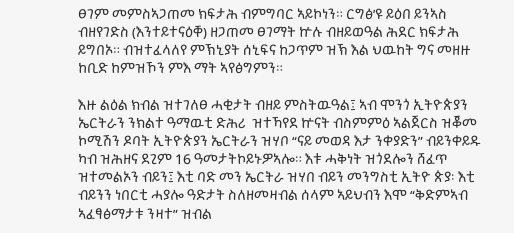ፀገም መምስኣጋጠመ ክፍታሕ ብምግባር ኣይኮነን። ርግፅ’ዩ ይዕበ ይንኣስ ብዘየገድስ (እንተይተናዕቐ) ዘጋጠመ ፀገማት ኵሉ ብዘይወዓል ሕደር ክፍታሕ ይግበኦ። ብዝተፈላለየ ምኽኒያት ሰኒፍና ከጋጥም ዝኽ እል ህዉከት ግና መዘዙ ከቢድ ከምዝኾን ምእ ማት ኣየፅግምን።

እዙ ልዕል ክብል ዝተገለፀ ሓቂታት ብዘይ ምስትዉዓል፤ ኣብ ሞንጎ ኢትዮጵያን ኤርትራን ንክልተ ዓማዉቲ ድሕሪ  ዝተኻየደ ኵናት ብስምምዕ ኣልጀርስ ዝቖመ ኮሚሽን ዶባት ኢትዮጵያን ኤርትራን ዝሃቦ “ናይ መወዳ እታ ንቀያድን” ብይንቀይዱ ካብ ዝሕዘና ደጊም 16 ዓመታትኮይኑዎኣሎ። እቱ ሓቅነት ዝጎደሎን ሸፈጥ ዝተመልኦን ብይን፤ እቲ ባድ መን ኤርትራ ዝሃበ ብይን መንግስቲ ኢትዮ ጵያ፡ እቲ ብይንን ነበርቲ ሓያሎ ዓድታት ስለዘመዛብል ሰላም ኣይህብን እሞ “ቅድምኣብ ኣፈፃፅማታቱ ንዛተ” ዝብል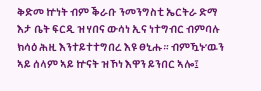ቅድመ ኵነት ብም ቕራቡ ንመንግስቲ ኤርትራ ድማ እታ ቤት ፍርዲ ዝሃበና ውሳነ ኢና ነተግብር ብምባሉ ክሳዕ ሕዚ እንተይተተግበረ እዩ ፀኒሑ። ብምዃኑ’ዉን ኣይ ሰላም ኣይ ኵናት ዝኾነ እዋን ይንበር ኣሎ፤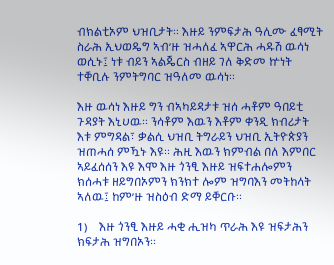ብክልቲኦም ህዝቢታት። እዙይ ንምፍታሕ ዓሊሙ ፈፃሚት ስራሕ ኢህወዴግ ኣብ’ዙ ዝሓለፈ ኣዋርሕ ሓዱሽ ዉሳነ ወሲኑ፤ ነቱ ብይን ኣልጄርስ ብዘይ ገለ ቅድመ ኵነት ተቐቢሉ ንምትግባር ዝዓለመ ዉሳነ።

እዙ ዉሳነ እዙይ ግን ብኣካይዳታቱ ዝሰ ሓቶም ዓበይቲ ጉዳያት እኒሀዉ። ንሳቶም እዉን እቶም ቀንዲ ክብሪታት እቱ ምግዳል፣ ቃልሲ ህዝቢ ትግራይን ህዝቢ ኢትዮጵያን ዝጠሓሰ ምዃኑ እዩ። ሕዚ እዉን ክምብል በለ እምበር ኣይፈሰሰን እዩ እሞ እዙ ጎንፂ እዙይ ዝፍተሐሎምን ክሰሓቱ ዘይግበኦምን ክንክተ ሎም ዝግባእን መትከላት ኣለዉ፤ ከም’ዙ ዝስዕብ ድማ ይቐርቡ።

1)    እዙ ጎንፂ እዙይ ሓቂ ሒዝካ ጥራሕ እዩ ዝፍታሕን ክፍታሕ ዝግበኦን።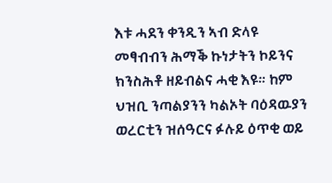እቱ ሓደን ቀንዲን ኣብ ድላዩ መፃብብን ሕማቕ ኩነታትን ኮይንና ክንስሕቶ ዘይብልና ሓቂ እዩ። ከም ህዝቢ ንጣልያንን ካልኦት ባዕዳዉያን ወረርቲን ዝሰዓርና ፉሉይ ዕጥቂ ወይ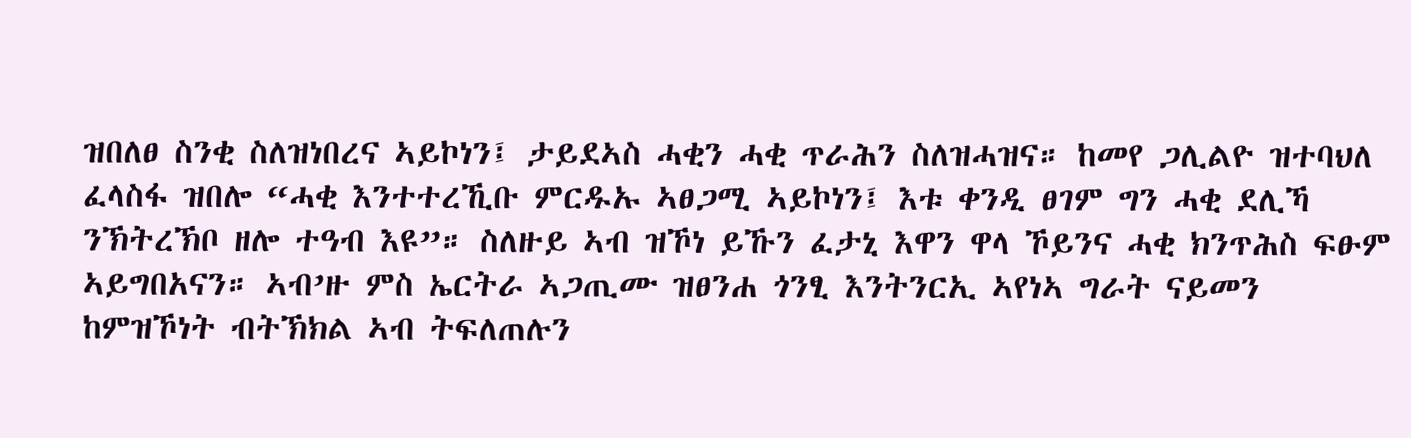ዝበለፀ ስንቂ ስለዝነበረና ኣይኮነን፤ ታይደኣስ ሓቂን ሓቂ ጥራሕን ስለዝሓዝና። ከመየ ጋሊልዮ ዝተባህለ ፈላስፋ ዝበሎ “ሓቂ እንተተረኺቡ ምርዱኡ ኣፀጋሚ ኣይኮነን፤ እቱ ቀንዲ ፀገም ግን ሓቂ ደሊኻ ንኽትረኽቦ ዘሎ ተዓብ እዩ”። ስለዙይ ኣብ ዝኾነ ይኹን ፈታኒ እዋን ዋላ ኾይንና ሓቂ ክንጥሕስ ፍፁም ኣይግበአናን። ኣብ’ዙ ምስ ኤርትራ ኣጋጢሙ ዝፀንሐ ጎንፂ እንትንርኢ ኣየነኣ ግራት ናይመን ከምዝኾነት ብትኽክል ኣብ ትፍለጠሉን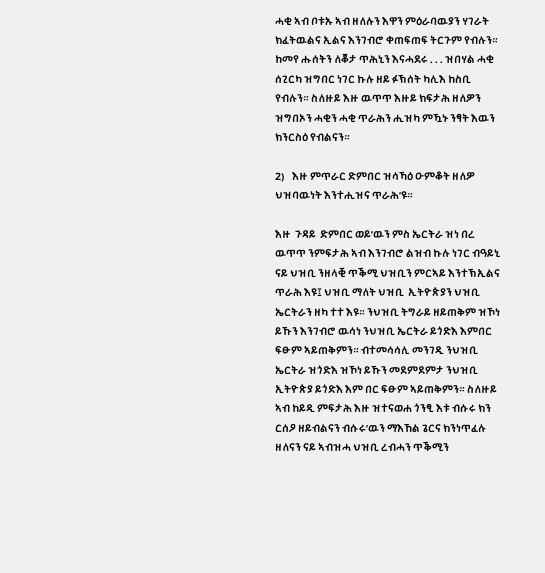ሓቂ ኣብ ቦቱኡ ኣብ ዘለሉን እዋን ምዕራባዉያን ሃገራት ክፈትዉልና ኢልና እንገብሮ ቀጠፍጠፍ ትርጉም የብሉን። ከመየ ሑሰትን ለቖታ ጥሕኒን እናሓደሩ . . . ዝበሃል ሓቂ ሰጊርካ ዝግበር ነገር ኩሉ ዘይ ፉኽሰት ካሊእ ከስቢ የብሉን። ስለዙይ እዙ ዉጥጥ እዙይ ክፍታሕ ዘለዎን ዝግበኦን ሓቂን ሓቂ ጥራሕን ሒዝካ ምዃኑ ንፃት እዉን ክንርስዕ የብልናን።

2)    እዙ ምጥራር ድምበር ዝሳኻዕ ዑምቆት ዘለዎ ህዝባዉነት እንተሒዝና ጥራሕ’ዩ።

እዙ  ጉዳይ  ድምበር ወይ’ዉን ምስ ኤርትራ ዝነ በረ ዉጥጥ ንምፍታሕ ኣብ እንገብሮ ልዝብ ኩሉ ነገር ብዓይኒ ናይ ህዝቢ ንዘላቒ ጥቕሚ ህዝቢን ምርኣይ እንተኽኢልና ጥራሕ እዩ፤ ህዝቢ ማለት ህዝቢ  ኢትዮጵያን ህዝቢ ኤርትራን ዘካ ተተ እዩ። ንህዝቢ ትግራይ ዘይጠቅም ዝኾነ ይኹን እንገብሮ ዉሳነ ንህዝቢ ኤርትራ ይጎድእ እምበር ፍፁም ኣይጠቅምን። ብተመሳሳሊ መንገዲ ንህዝቢ ኤርትራ ዝጎድእ ዝኾነ ይኹን መደምደምታ ንህዝቢ ኢትዮጵያ ይጎድእ እም በር ፍፁም ኣይጠቅምን። ስለዙይ ኣብ ከይዲ ምፍታሕ እዙ ዝተናወሐ ጎንፂ እቱ ብሱሩ ክን ርሰዖ ዘይብልናን ብሱሩ’ዉን ማእኸል ጌርና ክንነጥፈሉ ዘለናን ናይ ኣብዝሓ ህዝቢ ረብሓን ጥቕሚን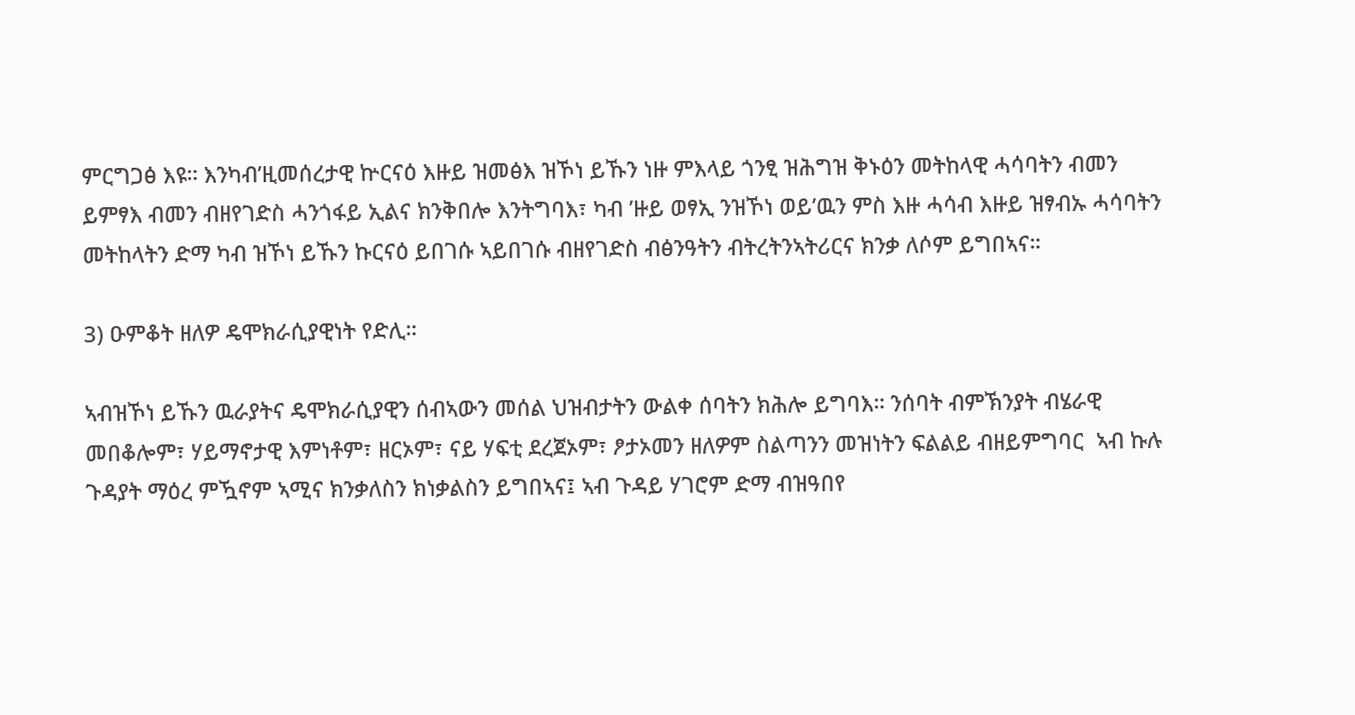ምርግጋፅ እዩ። እንካብ’ዚመሰረታዊ ኵርናዕ እዙይ ዝመፅእ ዝኾነ ይኹን ነዙ ምእላይ ጎንፂ ዝሕግዝ ቅኑዕን መትከላዊ ሓሳባትን ብመን ይምፃእ ብመን ብዘየገድስ ሓንጎፋይ ኢልና ክንቅበሎ እንትግባእ፣ ካብ ’ዙይ ወፃኢ ንዝኾነ ወይ’ዉን ምስ እዙ ሓሳብ እዙይ ዝፃብኡ ሓሳባትን መትከላትን ድማ ካብ ዝኾነ ይኹን ኩርናዕ ይበገሱ ኣይበገሱ ብዘየገድስ ብፅንዓትን ብትረትንኣትሪርና ክንቃ ለሶም ይግበኣና።

3) ዑምቆት ዘለዎ ዴሞክራሲያዊነት የድሊ።

ኣብዝኾነ ይኹን ዉራያትና ዴሞክራሲያዊን ሰብኣውን መሰል ህዝብታትን ውልቀ ሰባትን ክሕሎ ይግባእ። ንሰባት ብምኽንያት ብሄራዊ መበቆሎም፣ ሃይማኖታዊ እምነቶም፣ ዘርኦም፣ ናይ ሃፍቲ ደረጀኦም፣ ፆታኦመን ዘለዎም ስልጣንን መዝነትን ፍልልይ ብዘይምግባር  ኣብ ኩሉ ጉዳያት ማዕረ ምዃኖም ኣሚና ክንቃለስን ክነቃልስን ይግበኣና፤ ኣብ ጉዳይ ሃገሮም ድማ ብዝዓበየ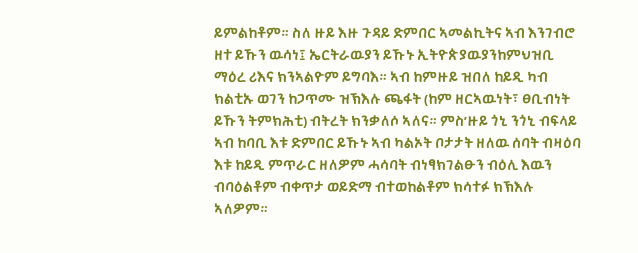ይምልከቶም። ስለ ዙይ እዙ ጉዳይ ድምበር ኣመልኪትና ኣብ እንገብሮ ዘተ ይኹን ዉሳነ፤ ኤርትራዉያን ይኹኑ ኢትዮጵያዉያንከምህዝቢ ማዕረ ሪእና ክንኣልዮም ይግባእ። ኣብ ከምዙይ ዝበለ ከይዲ ካብ ክልቲኡ ወገን ከጋጥሙ ዝኽእሉ ጫፋት (ከም ዘርኣዉነት፣ ፀቢብነት ይኹን ትምክሕቲ) ብትረት ክንቃለሶ ኣለና። ምስ’ዙይ ጎኒ ንጎኒ ብፍላይ ኣብ ከባቢ እቱ ድምበር ይኹኑ ኣብ ካልኦት ቦታታት ዘለዉ ሰባት ብዛዕባ እቱ ከይዲ ምጥራር ዘለዎም ሓሳባት ብነፃክገልፁን ብዕሊ እዉን ብባዕልቶም ብቀጥታ ወይድማ ብተወከልቶም ክሳተፉ ክኽእሉ ኣለዎም።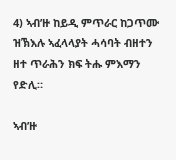4) ኣብ’ዙ ከይዲ ምጥራር ከጋጥሙ ዝኽእሉ ኣፈላላያት ሓሳባት ብዘተን ዘተ ጥራሕን ክፍ ትሑ ምእማን የድሊ።

ኣብ’ዙ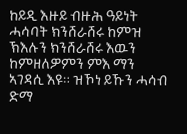ከይዲ እዙይ ብዙሕ ዓይነት ሓሳባት ክንሸራሸሩ ከምዝ ኽእሉን ክንሸራሸሩ እዉን ከምዘለዎምን ምእ ማን ኣገዳሲ እዩ። ዝኾነ ይኹን ሓሳብ ድማ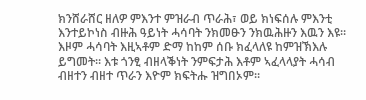ክንሸራሸር ዘለዎ ምእንተ ምዝራብ ጥራሕ፣ ወይ ክነፍሰሉ ምእንቲ እንተይኮነስ ብዙሕ ዓይነት ሓሳባት ንክመፁን ንክዉሕዙን እዉን እዩ። እዞም ሓሳባት እዚኣቶም ድማ ከከም ሰቡ ክፈላለዩ ከምዝኽእሉ ይግመት። እቱ ጎንፂ ብዘላቕነት ንምፍታሕ እቶም ኣፈላላያት ሓሳብ ብዘተን ብዘተ ጥራን እዮም ክፍትሑ ዝግበኦም።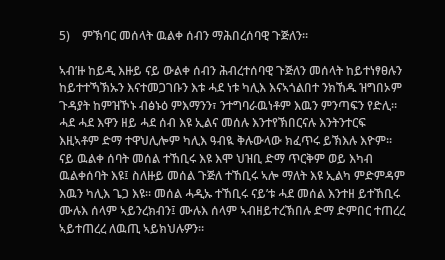5)    ምኽባር መሰላት ዉልቀ ሰብን ማሕበረሰባዊ ጉጅለን።

ኣብ’ዙ ከይዲ እዙይ ናይ ውልቀ ሰብን ሕብረተሰባዊ ጉጅለን መሰላት ከይተነፃፀሉን ከይተተኻኽኡን እናተመጋገቡን እቱ ሓደ ነቱ ካሊእ እናኣጎልበተ ንክኸዱ ዝግበኦም ጉዳያት ከምዝኾኑ ብፅኑዕ ምእማንን፣ ንተግባራዉነቶም እዉን ምንጣፍን የድሊ። ሓደ ሓደ እዋን ዘይ ሓደ ሰብ እዩ ኢልና መሰሉ እንተየኽበርናሉ እንትንተርፍ እዚኣቶም ድማ ተዋህሊሎም ካሊእ ዓብዪ ቅሉውላው ክፈጥሩ ይኽእሉ እዮም። ናይ ዉልቀ ሰባት መሰል ተኸቢሩ እዩ እሞ ህዝቢ ድማ ጥርቅም ወይ እካብ ዉልቀሰባት እዩ፤ ስለዙይ መሰል ጉጅለ ተኸቢሩ ኣሎ ማለት እዩ ኢልካ ምድምዳም እዉን ካሊእ ጌጋ እዩ። መሰል ሓዲኡ ተኸቢሩ ናይ’ቱ ሓደ መሰል እንተዘ ይተኸቢሩ ሙሉእ ሰላም ኣይንረክብን፤ ሙሉእ ሰላም ኣብዘይተረኽበሉ ድማ ድምበር ተጠረረ ኣይተጠረረ ለዉጢ ኣይክህሉዎን።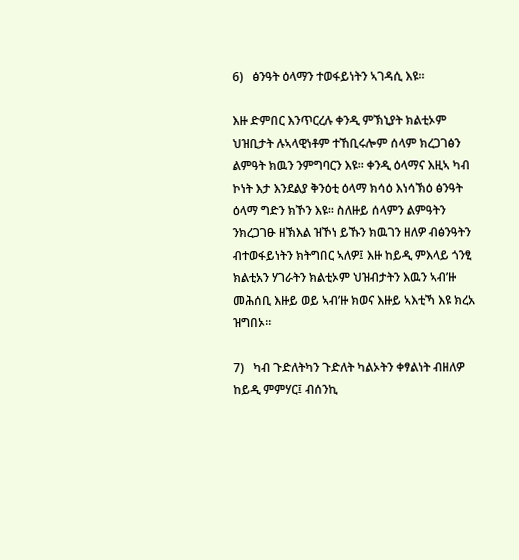6)   ፅንዓት ዕላማን ተወፋይነትን ኣገዳሲ እዩ።

እዙ ድምበር እንጥርረሉ ቀንዲ ምኽኒያት ክልቲኦም ህዝቢታት ሉኣላዊነቶም ተኸቢሩሎም ሰላም ክረጋገፅን ልምዓት ክዉን ንምግባርን እዩ። ቀንዲ ዕላማና እዚኣ ካብ ኮነት እታ እንደልያ ቅንዕቲ ዕላማ ክሳዕ እነሳኽዕ ፅንዓት ዕላማ ግድን ክኾን እዩ። ስለዙይ ሰላምን ልምዓትን ንክረጋገፁ ዘኽእል ዝኾነ ይኹን ክዉገን ዘለዎ ብፅንዓትን ብተወፋይነትን ክትግበር ኣለዎ፤ እዙ ከይዲ ምእላይ ጎንፂ ክልቲአን ሃገራትን ክልቲኦም ህዝብታትን እዉን ኣብ’ዙ መሕሰቢ እዙይ ወይ ኣብ’ዙ ክወና እዙይ ኣእቲኻ እዩ ክረአ ዝግበኦ።

7)   ካብ ጉድለትካን ጉድለት ካልኦትን ቀፃልነት ብዘለዎ ከይዲ ምምሃር፤ ብሰንኪ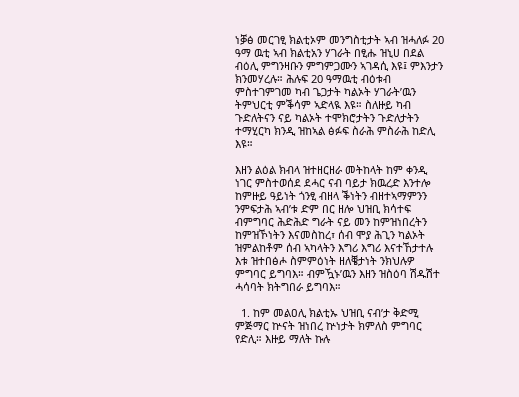ነቓፅ መርገፂ ክልቲኦም መንግስቲታት ኣብ ዝሓለፉ 20 ዓማ ዉቲ ኣብ ክልቲአን ሃገራት በፂሑ ዝኒሀ በደል ብዕሊ ምግንዛቡን ምግምጋሙን ኣገዳሲ እዩ፤ ምእንታን ክንመሃረሉ። ሕሉፍ 20 ዓማዉቲ ብዕቱብ ምስተገምገመ ካብ ጌጋታት ካልኦት ሃገራት’ዉን ትምህርቲ ምቕሳም ኣድላዪ እዩ። ስለዙይ ካብ ጉድለትናን ናይ ካልኦት ተሞክሮታትን ጉድለታትን ተማሂርካ ክንዲ ዝከኣል ፅፉፍ ስራሕ ምስራሕ ከድሊ እዩ።

እዘን ልዕል ክብላ ዝተዘርዘራ መትከላት ከም ቀንዲ ነገር ምስተወሰደ ደሓር ናብ ባይታ ክዉረድ እንተሎ ከምዙይ ዓይነት ጎንፂ ብዘላ ቕነትን ብዘተኣማምንን ንምፍታሕ ኣብ’ቱ ድም በር ዘሎ ህዝቢ ክሳተፍ ብምግባር ሕድሕድ ግራት ናይ መን ከምዝነበረትን ከምዝኾነትን እናመስከረ፣ ሰብ ሞያ ሕጊን ካልኦት ዝምልከቶም ሰብ ኣካላትን እግሪ እግሪ እናተኸታተሉ እቱ ዝተበፅሖ ስምምዕነት ዘለቔታነት ንክህሉዎ ምግባር ይግባእ። ብምዃኑ’ዉን እዘን ዝስዕባ ሽዱሽተ ሓሳባት ክትግበራ ይግባእ።

  1. ከም መልዐሊ ክልቲኡ ህዝቢ ናብ’ታ ቅድሚ ምጅማር ኵናት ዝነበረ ኵነታት ክምለስ ምግባር የድሊ። እዙይ ማለት ኩሉ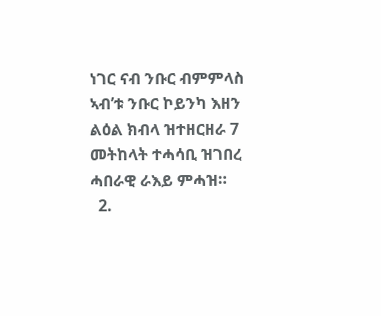ነገር ናብ ንቡር ብምምላስ ኣብ’ቱ ንቡር ኮይንካ እዘን ልዕል ክብላ ዝተዘርዘራ 7 መትከላት ተሓሳቢ ዝገበረ ሓበራዊ ራእይ ምሓዝ።
  2.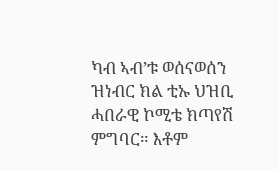ካብ ኣብ’ቱ ወሰናወሰን ዝነብር ክል ቲኡ ህዝቢ ሓበራዊ ኮሚቴ ክጣየሽ ምግባር። እቶም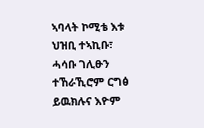ኣባላት ኮሚቴ እቱ ህዝቢ ተኣኪቡ፣ ሓሳቡ ገሊፁን ተኸራኺሮም ርግፅ ይዉክሉና እዮም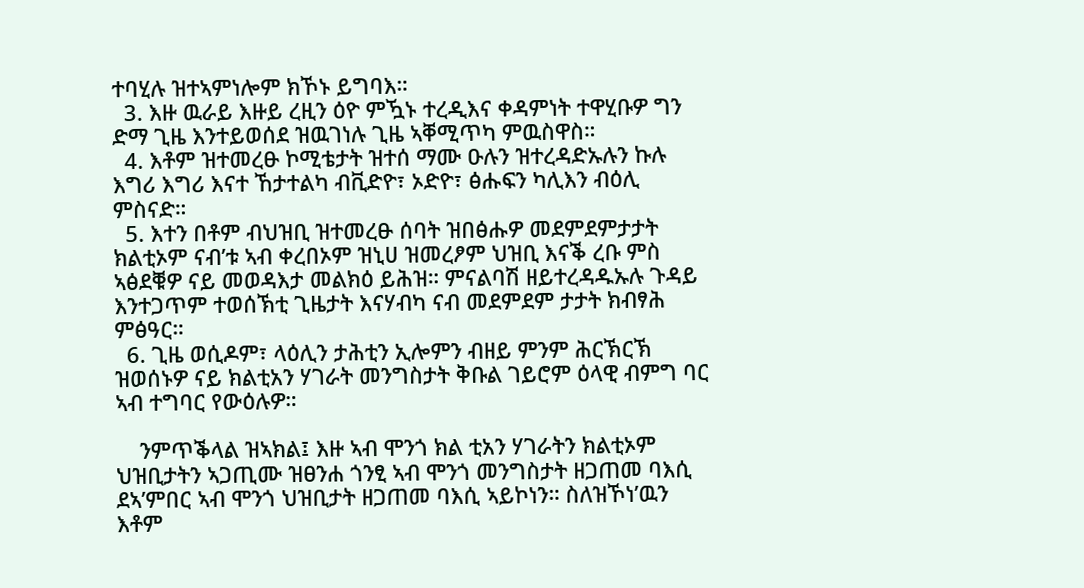ተባሂሉ ዝተኣምነሎም ክኾኑ ይግባእ።
  3. እዙ ዉራይ እዙይ ረዚን ዕዮ ምዃኑ ተረዲእና ቀዳምነት ተዋሂቡዎ ግን ድማ ጊዜ እንተይወሰደ ዝዉገነሉ ጊዜ ኣቐሚጥካ ምዉስዋስ።
  4. እቶም ዝተመረፁ ኮሚቴታት ዝተሰ ማሙ ዑሉን ዝተረዳድኡሉን ኩሉ እግሪ እግሪ እናተ ኸታተልካ ብቪድዮ፣ ኦድዮ፣ ፅሑፍን ካሊእን ብዕሊ ምስናድ።
  5. እተን በቶም ብህዝቢ ዝተመረፁ ሰባት ዝበፅሑዎ መደምደምታታት ክልቲኦም ናብ’ቱ ኣብ ቀረበኦም ዝኒሀ ዝመረፆም ህዝቢ እናቕ ረቡ ምስ ኣፅደቑዎ ናይ መወዳእታ መልክዕ ይሕዝ። ምናልባሽ ዘይተረዳዱኡሉ ጉዳይ እንተጋጥም ተወሰኽቲ ጊዜታት እናሃብካ ናብ መደምደም ታታት ክብፃሕ ምፅዓር።
  6. ጊዜ ወሲዶም፣ ላዕሊን ታሕቲን ኢሎምን ብዘይ ምንም ሕርኽርኽ ዝወሰኑዎ ናይ ክልቲአን ሃገራት መንግስታት ቅቡል ገይሮም ዕላዊ ብምግ ባር ኣብ ተግባር የውዕሉዎ።

    ንምጥቕላል ዝኣክል፤ እዙ ኣብ ሞንጎ ክል ቲአን ሃገራትን ክልቲኦም ህዝቢታትን ኣጋጢሙ ዝፀንሐ ጎንፂ ኣብ ሞንጎ መንግስታት ዘጋጠመ ባእሲ ደኣ’ምበር ኣብ ሞንጎ ህዝቢታት ዘጋጠመ ባእሲ ኣይኮነን። ስለዝኾነ’ዉን እቶም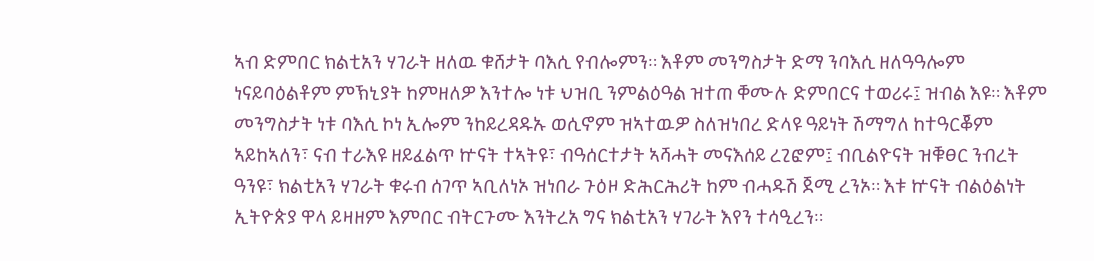ኣብ ድምበር ክልቲአን ሃገራት ዘለዉ ቁሸታት ባእሲ የብሎምን። እቶም መንግስታት ድማ ንባእሲ ዘለዓዓሎም ነናይባዕልቶም ምኽኒያት ከምዘለዎ እንተሎ ነቱ ህዝቢ ንምልዕዓል ዝተጠ ቐሙሉ ድምበርና ተወሪሩ፤ ዝብል እዩ። እቶም መንግስታት ነቱ ባእሲ ኮነ ኢሎም ንከይረዳዱኡ ወሲኖም ዝኣተዉዎ ስለዝነበረ ድላዩ ዓይነት ሽማግለ ከተዓርቖም ኣይከኣለን፣ ናብ ተራእዩ ዘይፈልጥ ኵናት ተኣትዩ፣ ብዓሰርተታት ኣሻሓት መናእሰይ ረጊፎም፤ ብቢልዮናት ዝቑፀር ንብረት ዓንዩ፣ ክልቲአን ሃገራት ቁሩብ ሰገጥ ኣቢለነኦ ዝነበራ ጉዕዞ ድሕርሕሪት ከም ብሓዱሽ ጀሚ ረንኦ። እቱ ኵናት ብልዕልነት ኢትዮጵያ ዋላ ይዛዘም እምበር ብትርጉሙ እንትረአ ግና ክልቲአን ሃገራት እየን ተሳዒረን።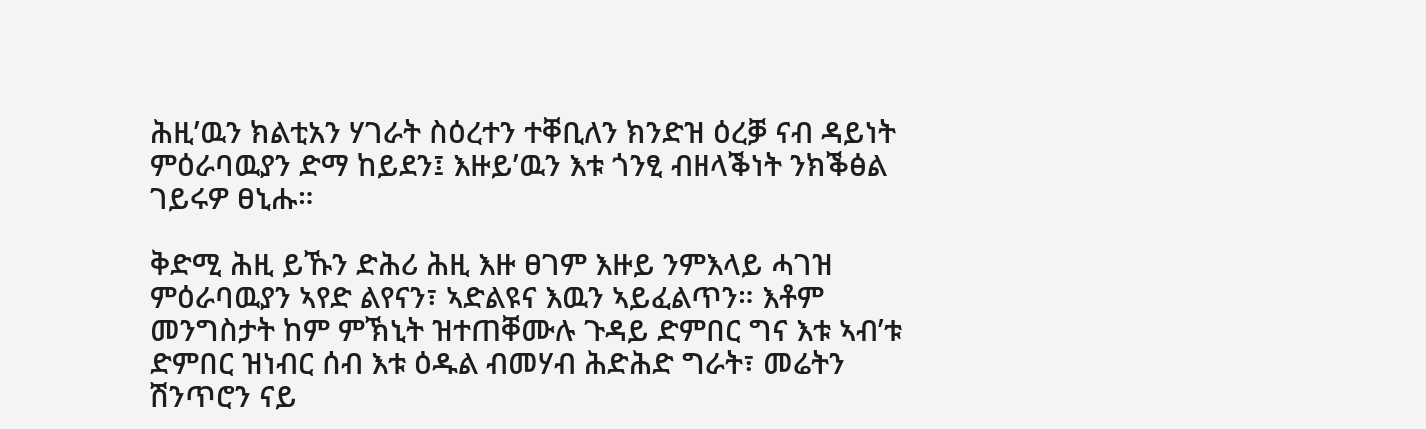ሕዚ’ዉን ክልቲአን ሃገራት ስዕረተን ተቐቢለን ክንድዝ ዕረቓ ናብ ዳይነት ምዕራባዉያን ድማ ከይደን፤ እዙይ’ዉን እቱ ጎንፂ ብዘላቕነት ንክቕፅል ገይሩዎ ፀኒሑ።

ቅድሚ ሕዚ ይኹን ድሕሪ ሕዚ እዙ ፀገም እዙይ ንምእላይ ሓገዝ ምዕራባዉያን ኣየድ ልየናን፣ ኣድልዩና እዉን ኣይፈልጥን። እቶም መንግስታት ከም ምኽኒት ዝተጠቐሙሉ ጉዳይ ድምበር ግና እቱ ኣብ’ቱ ድምበር ዝነብር ሰብ እቱ ዕዱል ብመሃብ ሕድሕድ ግራት፣ መሬትን ሽንጥሮን ናይ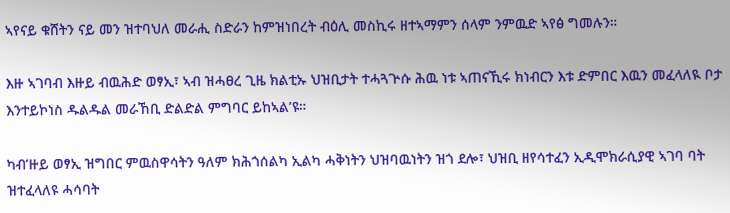ኣየናይ ቁሸትን ናይ መን ዝተባህለ መራሒ ስድራን ከምዝነበረት ብዕሊ መስኪሩ ዘተኣማምን ሰላም ንምዉድ ኣየፅ ግመሉን።

እዙ ኣገባብ እዙይ ብዉሕድ ወፃኢ፣ ኣብ ዝሓፀረ ጊዜ ክልቲኡ ህዝቢታት ተሓጓጕሱ ሕዉ ነቱ ኣጠናኺሩ ክነብርን እቱ ድምበር እዉን መፈላለዪ ቦታ እንተይኮነስ ዱልዱል መራኸቢ ድልድል ምግባር ይከኣል’ዩ።

ካብ’ዙይ ወፃኢ ዝግበር ምዉስዋሳትን ዓለም ክሕጎሰልካ ኢልካ ሓቅነትን ህዝባዉነትን ዝጎ ደሎ፣ ህዝቢ ዘየሳተፈን ኢዲሞክራሲያዊ ኣገባ ባት ዝተፈላለዩ ሓሳባት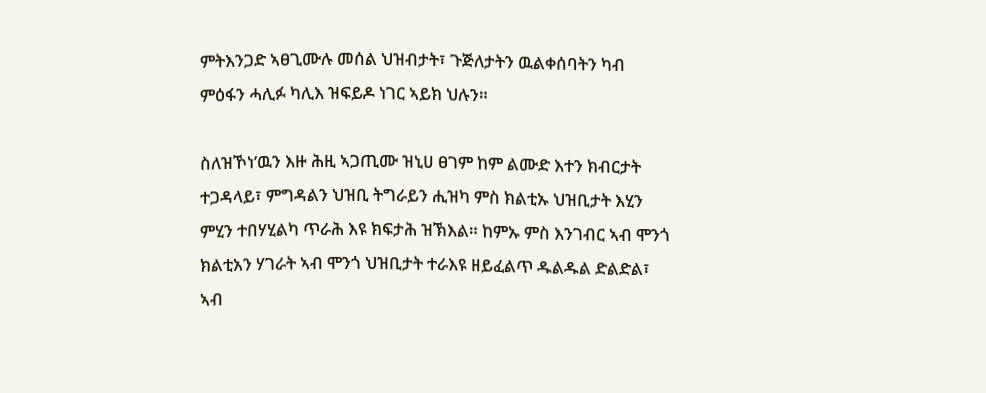ምትእንጋድ ኣፀጊሙሉ መሰል ህዝብታት፣ ጉጅለታትን ዉልቀሰባትን ካብ ምዕፋን ሓሊፉ ካሊእ ዝፍይዶ ነገር ኣይክ ህሉን።

ስለዝኾነ’ዉን እዙ ሕዚ ኣጋጢሙ ዝኒሀ ፀገም ከም ልሙድ እተን ክብርታት ተጋዳላይ፣ ምግዳልን ህዝቢ ትግራይን ሒዝካ ምስ ክልቲኡ ህዝቢታት እሂን ምሂን ተበሃሂልካ ጥራሕ እዩ ክፍታሕ ዝኽእል። ከምኡ ምስ እንገብር ኣብ ሞንጎ ክልቲአን ሃገራት ኣብ ሞንጎ ህዝቢታት ተራእዩ ዘይፈልጥ ዱልዱል ድልድል፣ ኣብ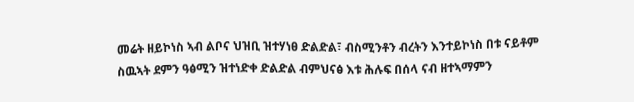መሬት ዘይኮነስ ኣብ ልቦና ህዝቢ ዝተሃነፀ ድልድል፣ ብስሚንቶን ብረትን እንተይኮነስ በቱ ናይቶም ስዉኣት ደምን ዓፅሚን ዝተነድቀ ድልድል ብምህናፅ እቱ ሕሉፍ በሰላ ናብ ዘተኣማምን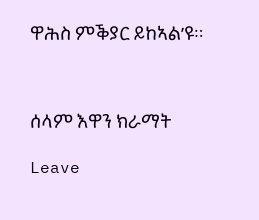ዋሕስ ምቕያር ይከኣል’ዩ።



ሰላም እዋን ክራማት

Leave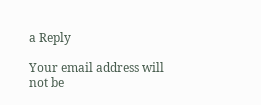a Reply

Your email address will not be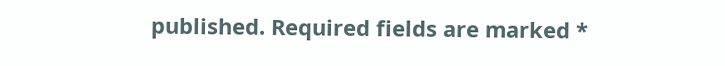published. Required fields are marked *